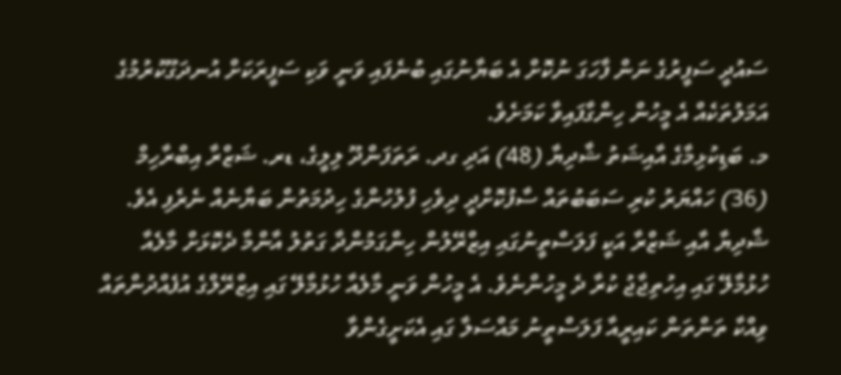ސައުދީ ސަފީރުގެ ނަން ފާހަގަ ނުކޮށް އެ ބަޔާނުގައި ބުނެފައި ވަނީ ވަކި ސަފީރަކަށް އުނދަގޫކުރުމުގެ އަމަލުތަކެއް އެ މީހުން ހިންގާފައިވާ ކަމަށެވެ.
މ. ބަޑިކުޅިމާގެ އާއިޝަތު ޝާދިޔާ (48) އަދި ގދ. ރަތަފަންދޫ ލިލީގެ، ޑރ. ޝަޒްރާ އިބްރާހިމް (36) ހައްޔަރު ކުރި ސަބަބުތައް ސާފުކޮށްދީ ދިވެހި ފުލުހުންގެ ހިދުމަތުން ބަޔާނެއް ނެރެފި އެވެ.
ޝާދިޔާ އާއި ޝަޒްރާ އަކީ ފަލަސްތީނުގައި އިޒްރޭލުން ހިންގަމުންދާ ގަތުލު އާންމާ ދެކޮޅަށް މާލެއާ ހުޅުމާލޭ ގައި އިހުތިޖާޖު ކުރާ ދެ މީހުންނެވެ. އެ މީހުން ވަނީ މާލެއާ ހުޅުމާލޭ ގައި އިޒްރޭލްގެ އުފެއްދުންތައް ވިއްކާ ތަންތަން ކައިރީއާ ފަލަސްތީނު މައްސަލާ ގައި އެކަށީގެންވާ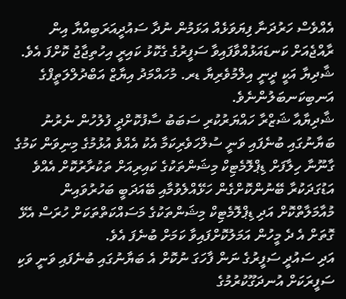އެއްވެސް ހަރުދަނާ ފިޔަވަޅެއް އަޅަމުން ނުދާ ސައުދީއަރަބިއްޔާ އިން ރާއްޖެއަށް ކަނޑައަޅުއްވާފައިވާ ސަފީރުގެ ގެކޮޅު ކައިރީ އިހުތިޖާޖު ކޮށްފަ އެވެ.
ޝާދިޔާ އަކީ ދީނީ އިލްމުވެރިޔާ ޑރ. މުހައްމަދު އިޔާޒް އަބްދުލްލަތީފްގެ އަނބިކަނބަލުންނެވެ.
ޝާދިޔާއާ ޝަޒްރާ ހައްޔަރުކުރި ސަބަބު ސާފުކޮށްދީ ފުލުހުން ނެރުނު ބަޔާނުގައި ބުނެފައި ވަނީ ސުލްހަވެރިކަމާ އެކު އެއްވެ އުޅުމުގެ މިނިވަން ކަމުގެ ގާނޫނާ ހިލާފަށް ޑިޕްލޮމެޓިކް މިޝަންތަކުގެ ކައިރިއަށް ތަކުރާރުކޮށް އެއްވެ އަޑުގަދަކުރާ ބޭނުންކޮށްގެން ހަޅޭއްލެވުމާއި ބޭއަދަބީ ބަހުރުވައިން މުއާމަލާތްކޮށް އަދި ޑިޕްލޮމެޓިކް މިޝަންތަކުގެ މަސައްކަތްތަކަށް ހުރަސް އެޅޭ ގޮތަށް އެ ދެ މީހުން އަމަލުކޮށްފައިވާ ކަމަށް ބުނެފަ އެވެ.
އަދި ސައުދީ ސަފީރުގެ ނަން ފާހަގަ ނުކޮށް އެ ބަޔާނުގައި ބުނެފައި ވަނީ ވަކި ސަފީރަކަށް އުނދަގޫކުރުމުގެ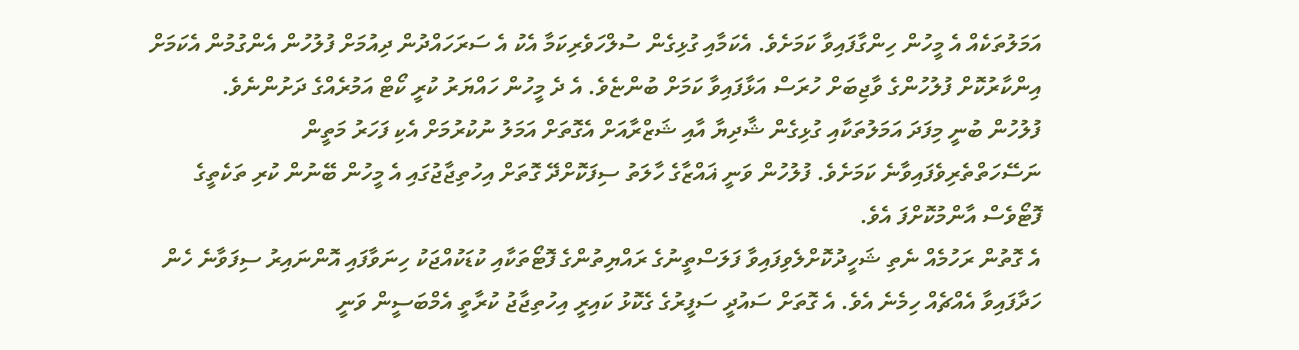އަމަލުތަކެއް އެ މީހުން ހިންގާފައިވާ ކަމަށެވެ. އެކަމާއި ގުޅިގެން ސުލްހަވެރިކަމާ އެކު އެ ސަރަހައްދުން ދިއުމަށް ފުލުހުން އެންގުމުން އެކަމަށް އިންކާރުކޮށް ފުލުހުންގެ ވާޖިބަށް ހުރަސް އަޅާފައިވާ ކަމަށް ބުންޏެވެ. އެ ދެ މީހުން ހައްޔަރު ކުރީ ކޯޓް އަމުރެއްގެ ދަށުންނެވެ.
ފުލުހުން ބުނީ މިފަދަ އަމަލުތަކާއި ގުޅިގެން ޝާދިޔާ އާއި ޝަޒްރާއަށް އެގޮތަށް އަމަލު ނުކުރުމަށް އެކި ފަހަރު މަތީން ނަސޭހަތްތެރިވެފައިވާނެ ކަމަށެވެ. ފުލުހުން ވަނީ ޣައްޒާގެ ހާލަތު ސިފަކޮށްދޭ ގޮތަށް އިހުތިޖާޖުގައި އެ މީހުން ބޭނުން ކުރި ތަކެތީގެ ފޮޓޯވެސް އާންމުކޮށްފަ އެވެ.
އެ ގޮތުން ރަހުމެއް ނެތި ޝަހީދުކޮށްލެވިފައިވާ ފަލަސްތީނުގެ ރައްޔިތުންގެ ފޮޓޯތަކާއި ކުޑަކުއްޖަކު ހިނަވާފައި އޮންނައިރު ސިފަވާނެ ހެން ހަދާފައިވާ އެއްޗެއް ހިމެނެ އެވެ. އެ ގޮތަށް ސައުދީ ސަފީރުގެ ގެކޮޅު ކައިރީ އިހުތިޖާޖު ކުރާތީ އެމްބަސީން ވަނީ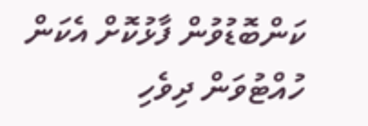ކަންބޮޑުވުން ފާޅުކޮށް އެކަން ހުއްޓުވަން ދިވެހި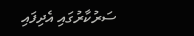ސަރުކާރުގައި އެދިފައި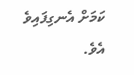ކަމަށް އެނގިފައިވެ އެވެ.